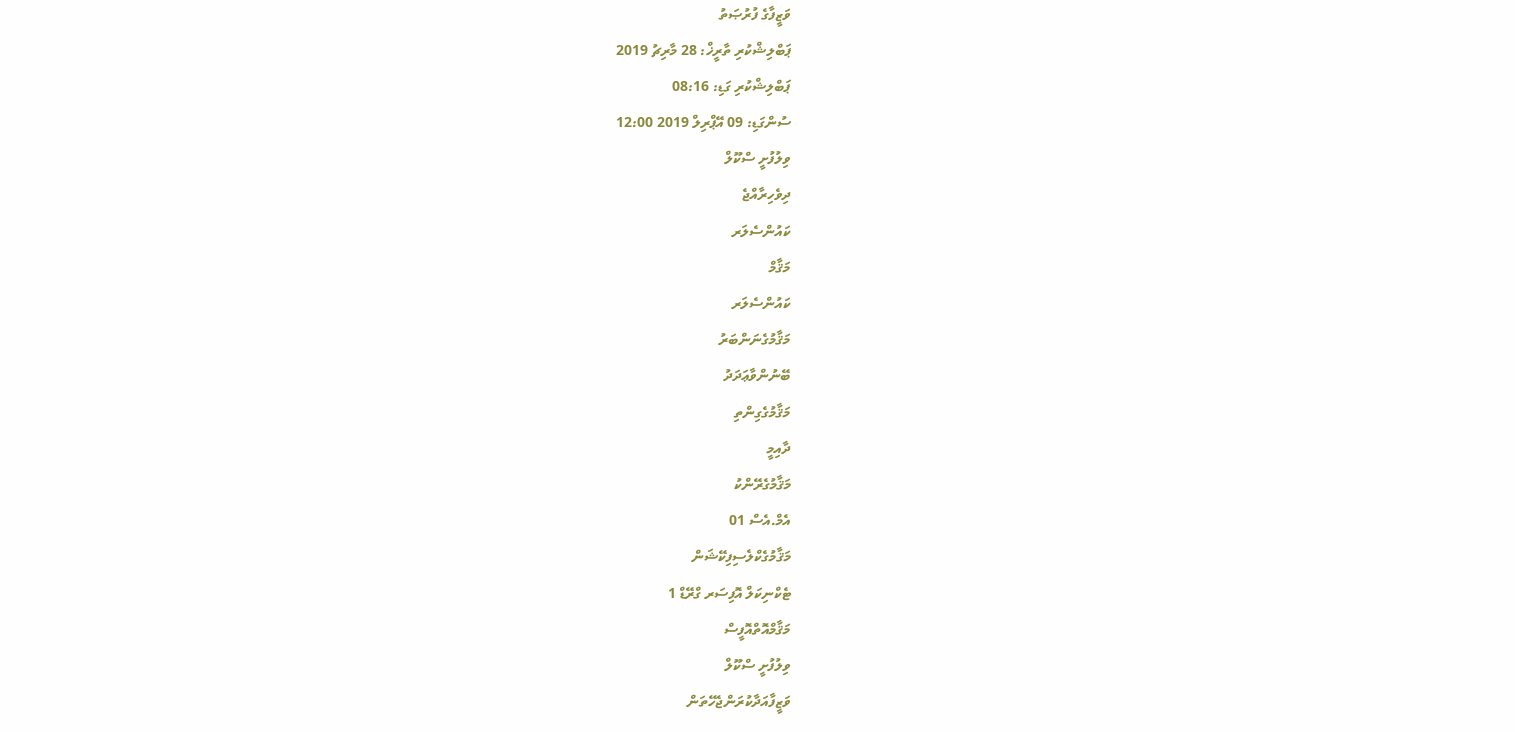ވަޒީފާގެ ފުރުޞަތު
ޕަބްލިޝްކުރި ތާރީޚް: 28 މާރިޗު 2019
ޕަބްލިޝްކުރި ގަޑި: 08:16
ސުންގަޑި: 09 އޭޕްރިލް 2019 12:00
ވިލުފުށީ ސްކޫލް
ދިވެހިރާއްޖެ
ކައުންސެލަރ
މަޤާމް
ކައުންސެލަރ
މަޤާމުގެނަންބަރު
ބޭނުންވާޢަދަދު
މަޤާމުގެގިންތި
ދާއިމީ
މަޤާމުގެރޭންކު
އެމް.އެސް 01
މަޤާމުގެކްލެސިފިކޭޝަން
ޓެކްނިކަލް އޮފިސަރ ގްރޭޑް 1
މަޤާމްއޮތްއޮފީސް
ވިލުފުށީ ސްކޫލް
ވަޒީފާއަދާކުރަންޖެހޭތަން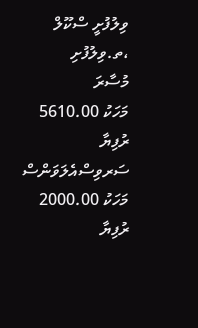ވިލުފުށީ ސްކޫލް ،ތ.ވިލުފުށި
މުސާރަ
މަހަކު 5610.00 ރުފިޔާ
ސަރވިސްއެލަވަންސް
މަހަކު 2000.00 ރުފިޔާ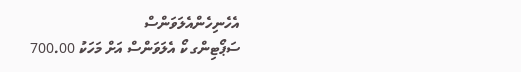އެހެނިހެންއެލަވަންސް
ސަޕޯޓިންގ ކޯ އެލަވަންސް އަށް މަހަކު 700.00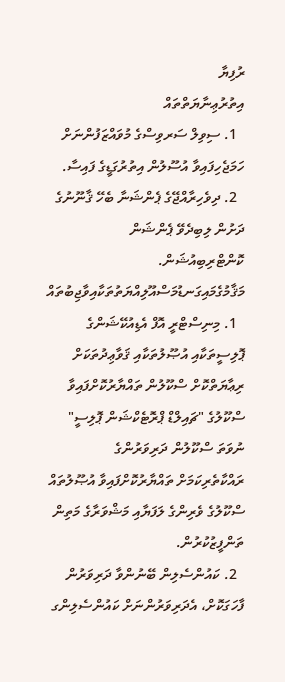ރުފިޔާ
އިތުރުޢިނާޔަތްތައް
  1. ސިވިލް ސަރވިސްގެ މުވައްޒަފުންނަށް ހަމަޖެހިފައިވާ އުސޫލުން އިތުރުގަޑީގެ ފައިސާ.
  2. ދިވެހިރާއްޖޭގެ ޕެންޝަނާ ބެހޭ ޤާނޫނުގެ ދަށުން ލިބިދެވޭ ޕެންޝަން ކޮންޓްރިބިއުޝަން.
މަޤާމުގެމައިގަނޑުމަސްއޫލިއްޔަތުތަކާއިވާޖިބުތައް
  1. މިނިސްޓްރީ އޮފް އެޑިއުކޭޝަންގެ ޕޮލިސީތަކާއި އުޞޫލުތަކާއި ޤަވާޢިދުތަކަށް ރިޢާޔަތްކޮށް ސްކޫލުން ތައްޔާރުކޮށްފައިވާ ސްކޫލުގެ "ޗައިލްޑް ޕްރޮޓެކްޝަން ޕޮލިސީ" ނުވަތަ ސްކޫލުން ދަރިވަރުންގެ ރައްކާތެރިކަމަށް ތައްޔާރުކޮށްފައިވާ އުޞޫލުތައް ސްކޫލުގެ ވެރިންގެ ލަފަޔާއި މަޝްވަރާގެ މަތިން ތަންފީޒުކުރުން.
  2. ކައުންސެލިން ބޭނުންވާ ދަރިވަރުން ފާހަގަކޮށް، އެދަރިވަރުންނަށް ކައުންސެލިންގ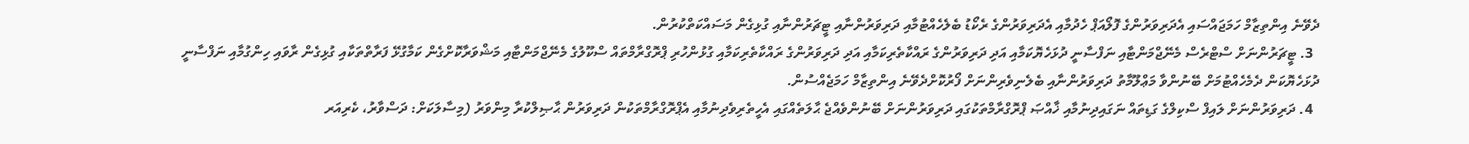ދެވޭނެ އިންތިޒާމް ހަމަޖައްސައި އެދަރިވަރުންގެ ފޮލޯއަޕް ހެދުމާއި އެދަރިވަރުންގެ ރެކޯޑު ބެލެހެއްޓުމާއި ދަރިވަރުންނާއި ޓީޗަރުންނާއި ގުޅިގެން މަސައްކަތްކުރުން.
  3. ޓީޗަރުންނަށް ސްޓްރެސް މެނޭޖްމަންޓާއި ނަފްސާނީ ދުޅަހެޔޮކަމާއި އަދި ދަރިވަރުންގެ ރައްކާތެރިކަމާއި އަދި ދަރިވަރުންގެ ރައްކާތެރިކަމާއި ގުޅުންހުރި ޕްރޮގްރާމްތައް ސްކޫލުގެ މެނޭޖްމަންޓާއި މަޝްވަރާކޮށްގެން ކަމާގުޅޭ ފަރާތްތަކާއި ގުޅިގެން ރާވައި ހިންގުމާއި ނަފްސާނީ ދުޅަހެޔޮކަން ދެމެހެއްޓުމަށް ބޭނުންވާ މަޢްލޫމާތު ދަރިވަރުންނާއި ބެލެނިވެރިންނަށް ފޯރުކޮށްދެވޭނެ އިންތިޒާމް ހަމަޖެއްސުން.
  4. ދަރިވަރުންނަށް ލައިފް ސްކިލްގެ ގަޑިތައް ނަގައިދިނުމާއި ޚާއްޞަ ޕްރޮގްރާމްތަކުގައި ދަރިވަރުންނަށް ބޭނުންވެއްޖެ ޙާލަތެއްގައި އެހީތެރިވެދިނުމާއި އެޕްރޮގްރާމްތަކުން ދަރިވަރުން ޙާޞިލްކުރާ މިންވަރު (މިސާލަކަށް: ދަސްވާރު، ކެރިއަރ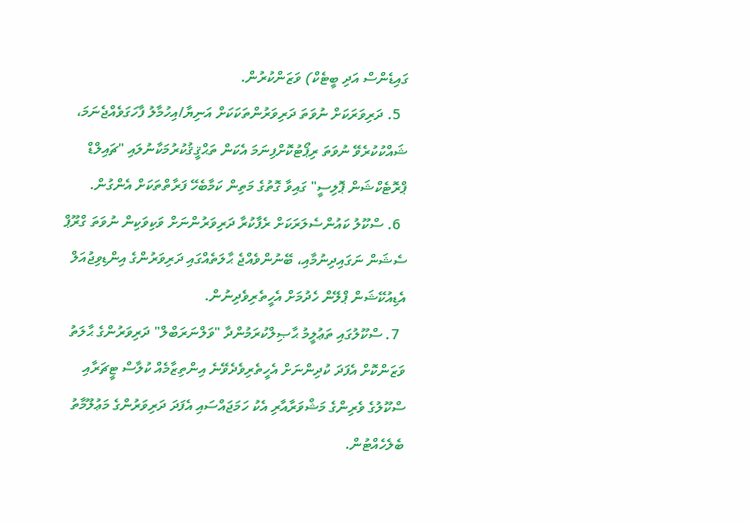ގައިޑެންސް އަދި ބީޓެކް) ވަޒަންކުރުން.
  5. ދަރިވަރަކަށް ނުވަތަ ދަރިވަރުންތަކަކަށް އަނިޔާ/އިހުމާލު ފާހަގަވެއްޖެނަމަ، ޝައްކުކުރެވޭ ނުވަތަ ރިޕޯޓުކޮށްފިނަމަ އެކަން ތަޙްޤީޤުކުރުމަކާނުލައި "ޗައިލްޑް ޕްރޮޓެކްޝަން ޕޮލިސީ" ގައިވާ ގޮތުގެ މަތިން ކަމާބެހޭ ފަރާތްތަކަށް އެންގުން.
  6. ސްކޫލު ކައުންސެލަރަކަށް ރެފާކުރާ ދަރިވަރުންނަށް ވަކިވަކިން ނުވަތަ ގްރޫޕް ސެޝަން ނަގައިދިނުމާއި، ބޭނުންވެއްޖެ ޙާލަތެއްގައި ދަރިވަރުންގެ އިންޑިވިޖުއަލް އެޑިއުކޭޝަން ޕްލޭން ހެދުމަށް އެހީތެރިވެދިނުން.
  7. ސްކޫލުގައި ތަޢުލީމު ޙާޞިލްކުރަމުންދާ "ވަލްނަރަބްލް" ދަރިވަރުންގެ ޙާލަތު ވަޒަންކޮށް އެފަދަ ކުދިންނަށް އެހީތެރިވެދެވޭނެ އިންތިޒާމެއް ކުލާސް ޓީޗަރާއި ސްކޫލުގެ ވެރިންގެ މަޝްވަރާއާރި އެކު ހަމަޖައްސައި އެފަދަ ދަރިވަރުންގެ މަޢުލޫމާތު ބެލެހެއްޓުން.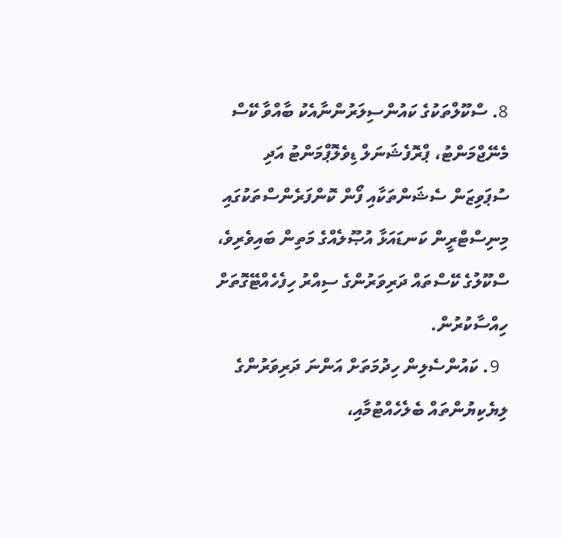8. ސްކޫލްތަކުގެ ކައުންސިލަރުންނާއެކު ބާއްވާ ކޭސް މެނޭޖްމަންޓު، ޕްރޮފެޝަނަލް ޑިވެލޮޕްމަންޓު އަދި ސުޕަވިޒަން ސެޝަންތަކާއި ފޯން ކޮންފަރެންސްތަކުގައި މިނިސްޓްރީން ކަނޑައަޅާ އުޞޫލެއްގެ މަތިން ބައިވެރިވެ، ސްކޫލުގެ ކޭސްތައް ދަރިވަރުންގެ ސިއްރު ހިފެހެއްޓޭގޮތަށް ހިއްސާކުރުން.
  9. ކައުންސެލިން ހިދުމަތަށް އަންނަ ދަރިވަރުންގެ ލިޔެކިޔުންތައް ބެލެހެއްޓުމާއި،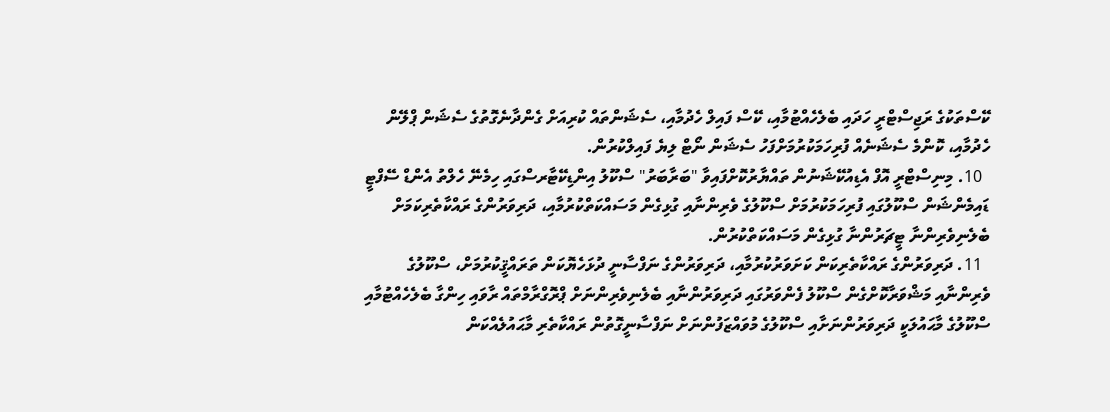ކޭސްތަކުގެ ރަޖިސްޓްރީ ހަދައި ބެލެހެއްޓުމާއި، ކޭސް ފައިލް ހެދުމާއި، ސެޝަންތައް ކުރިއަށް ގެންދާނެގޮތުގެ ސެޝަން ޕްލޭން ހެދުމާއި، ކޮންމެ ސެޝަނެއް ފުރިހަމަކުރުމަށްފަހު ސެޝަން ނޯޓް ލިޔެ ފައިލްކުރުން.
  10. މިނިސްޓްރީ އޮފް އެޑިއުކޭޝަނުން ތައްޔާރުކޮށްފައިވާ "ބަރާބަރު" ސްކޫލު އިންޑިކޭޓާރސްގައި ހިމެނޭ ހެލްތު އެންޑް ސޭފްޓީ ޑައިމެންޝަން ސްކޫލުގައި ފުރިހަމަކުރުމަށް ސްކޫލުގެ ވެރިންނާއި ގުޅިގެން މަސައްކަތްކުރުމާއި، ދަރިވަރުންގެ ރައްކާތެރިކަމަށް ބެލެނިވެރިންނާ ޓީޗަރުންނާ ގުޅިގެން މަސައްކަތްކުރުން.
  11. ދަރިވަރުންގެ ރައްކާތެރިކަން ކަށަވަރުކުރުމާއި، ދަރިވަރުންގެ ނަފްސާނީ ދުޅަހެޔޮކަން ތަރައްޤީކުރުމަށް، ސްކޫލުގެ ވެރިންނާއި މަޝްވަރާކޮށްގެން ސްކޫލު ފެންވަރުގައި ދަރިވަރުންނާއި ބެލެނިވެރިންނަށް ޕްރޮގްރާމްތައް ރާވައި ހިންގާ ބެލެހެއްޓުމާއި ސްކޫލުގެ މާޙައުލަކީ ދަރިވަރުންނަށާއި ސްކޫލުގެ މުވައްޒަފުންނަށް ނަފްސާނީގޮތުން ރައްކާތެރި މާޙައުލެއްކަން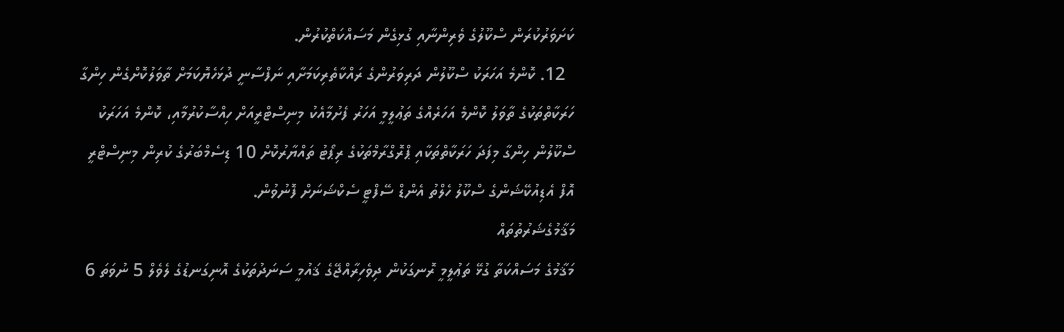ކަށަވަރުކުރަން ސްކޫލުގެ ވެރިންނާއި ގުޅިގެން މަސައްކަތްކުރުން.
  12. ކޮންމެ އަހަރަކު ސްކޫލުން ދަރިވަރުންގެ ރައްކާތެރިކަމަށާއި ނަފްސާނީ ދުޅަހެޔޮކަމަށް ތާވަލުކޮށްގެން ހިންގާ ހަރަކާތްތަކުގެ ތާވަލު ކޮންމެ އަހަރެއްގެ ތަޢުލީމީ އަހަރު ފެށުމާއެކު މިނިސްޓްރީއަށް ހިއްސާކުރުމާއި، ކޮންމެ އަހަރަކު ސްކޫލުން ހިންގާ މިފަދަ ހަރަކާތްތަކާއި ޕްރޮގްރާމްތަކުގެ ރިޕޯޓު ތައްޔާރުކޮށް 10 ޑިސެމްބަރުގެ ކުރިން މިނިސްޓްރީ އޮފް އެޑިއުކޭޝަންގެ ސްކޫލު ހެލްތު އެންޑް ސޭފްޓީ ސެކްޝަނަށް ފޮނުވުން.
މަޤާމުގެޝަރުތުތައް
މަޤާމުގެ މަސައްކަތާ ގުޅޭ ތަޢުލީމީ ރޮނގަކުން ދިވެހިރާއްޖޭގެ ޤައުމީ ސަނަދުތަކުގެ އޮނިގަނޑުގެ ލެވެލް 5 ނުވަތަ 6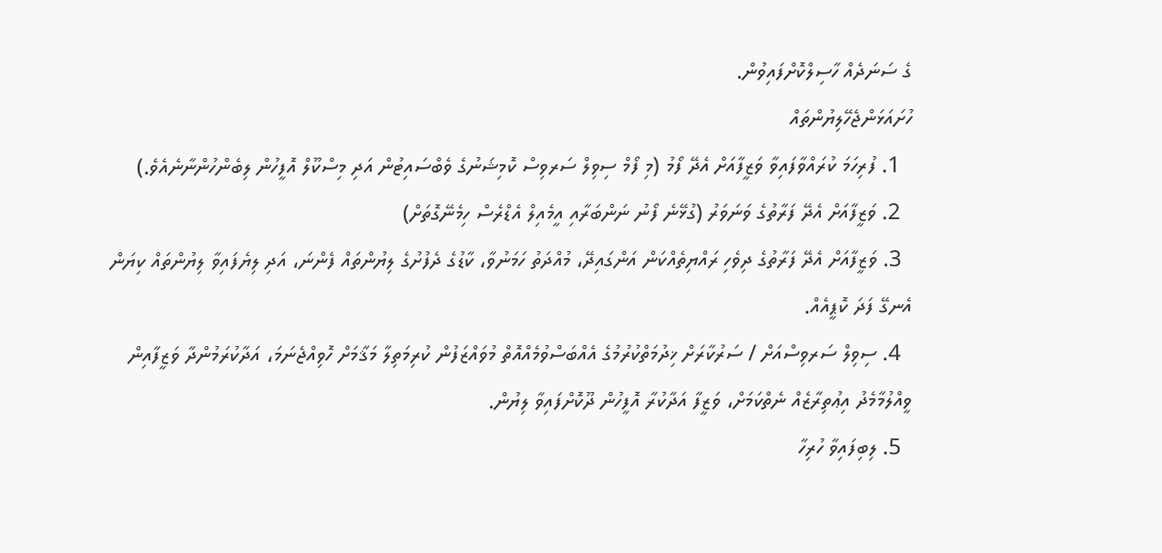ގެ ސަނަދެއް ހާސިލްކޮށްފައިވުން.
ހުށައަޅަންޖެހޭލިޔުންތައް
  1. ފުރިހަމަ ކުރައްވާފައިވާ ވަޒީފާއަށް އެދޭ ފޯމު (މި ފޯމް ސިވިލް ސަރވިސް ކޮމިޝަނުގެ ވެބްސައިޓުން އަދި މިސްކޫލް އޮފީހުން ލިބެންހުންނާނެއެވެ.)
  2. ވަޒީފާއަށް އެދޭ ފަރާތުގެ ވަނަވަރު (ގުޅޭނެ ފޯނު ނަންބަރާއި އީމެއިލް އެޑްރެސް ހިމެނޭގޮތަށް)
  3. ވަޒީފާއަށް އެދޭ ފަރާތުގެ ދިވެހި ރައްޔިތެއްކަން އަންގައިދޭ، މުއްދަތު ހަމަނުވާ، ކާޑުގެ ދެފުށުގެ ލިޔުންތައް ފެންނަ، އަދި ލިޔެފައިވާ ލިޔުންތައް ކިޔަން އެނގޭ ފަދަ ކޮޕީއެއް.
  4. ސިވިލް ސަރވިސްއަށް / ސަރުކާރަށް ޚިދުމަތްކުރުމުގެ އެއްބަސްވުމެއްއޮތް މުވައްޒަފުން ކުރިމަތިލާ މަޤާމަށް ހޮވިއްޖެނަމަ، އަދާކުރަމުންދާ ވަޒީފާއިން ވީއްލުމާމެދު އިޢުތިރާޒެއް ނެތްކަމަށް، ވަޒީފާ އަދާކުރާ އޮފީހުން ދޫކޮށްފައިވާ ލިޔުން.
  5. ލިބިފައިވާ ހުރިހާ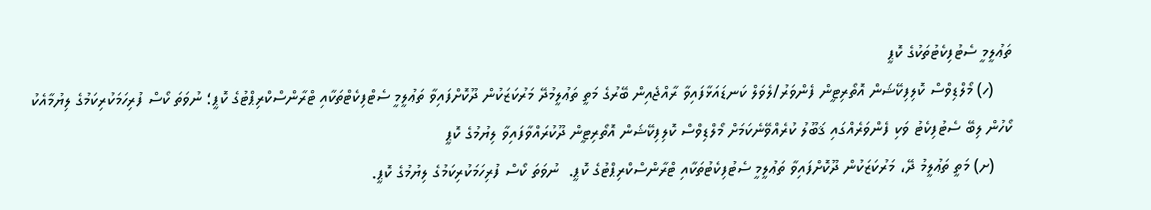ތަޢުލީމީ ސެޓުފިކެޓުތަކުގެ ކޮޕީ
    (ހ) މޯލްޑިވްސް ކޮލިފިކޭޝަން އޮތޯރިޓީން ފެންވަރު/ލެވަލް ކަނޑައަޅާފައިވާ ރާއްޖެއިން ބޭރުގެ މަތީ ތަޢުލީމުދޭ މަރުކަޒަކުން ދޫކޮށްފައިވާ ތަޢުލީމީ ސެޓްފިކެޓްތަކާއި ޓްރާންސްކްރިޕްޓުގެ ކޮޕީ؛ ނުވަތަ ކޯސް ފުރިހަމަކުރިކަމުގެ ލިޔުމާއެކު ކޯހުން ލިބޭ ސެޓުފިކެޓު ވަކި ފެންވަރެއްގައި ޤަބޫލު ކުރެއްވޭނެކަމަށް މޯލްޑިވްސް ކޮލިފިކޭޝަން އޮތޯރިޓީން ދޫކުރައްވާފައިވާ ލިޔުމުގެ ކޮޕީ
    (ށ) މަތީ ތަޢުލީމު ދޭ، މަރުކަޒަކުން ދޫކޮށްފައިވާ ތަޢުލީމީ ސެޓުފިކެޓުތަކާއި ޓްރާންސްކްރިޕްޓުގެ ކޮޕީ.  ނުވަތަ ކޯސް ފުރިހަމަކުރިކަމުގެ ލިޔުމުގެ ކޮޕީ.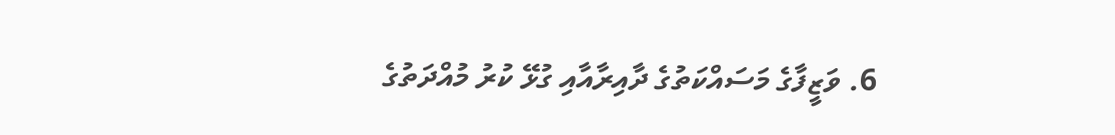6. ވަޒީފާގެ މަސައްކަތުގެ ދާއިރާއާއި ގުޅޭ ކުރު މުއްދަތުގެ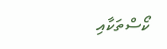ކޯސްތަކާއި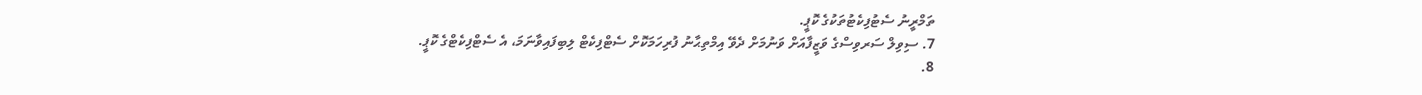ތަމްރީނު ސެޓުފިކެޓުތަކުގެ ކޮޕީ.
7. ސިވިލް ސަރވިސްގެ ވަޒީފާއަށް ވަނުމަށް ދެވޭ އިމްތިޙާނު ފުރިހަމަކޮށް ސެޓްފިކެޓް ލިބިފައިވާނަމަ، އެ ސެޓްފިކެޓްގެ ކޮޕީ.
8.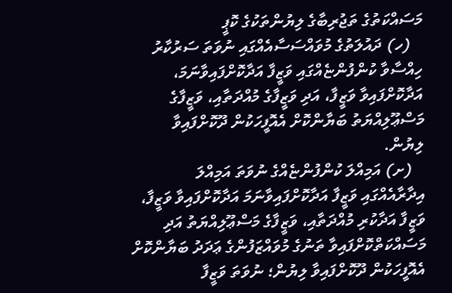މަސައްކަތުގެ ތަޖުރިބާގެ ލިޔުންތަކުގެ ކޮޕީ
   (ހ) ދައުލަތުގެ މުވައްސަސާއެއްގައި ނުވަތަ ސަރުކާރު ހިއްސާވާ ކުންފުންޏެއްގައި ވަޒީފާ އަދާކޮށްފައިވާނަމަ، އަދާކޮށްފައިވާ ވަޒީފާ، އަދި ވަޒީފާގެ މުއްދަތާއި، ވަޒީފާގެ މަސްޢޫލިއްޔަތު ބަޔާންކޮށް އެއޮފީހަކުން ދޫކޮށްފައިވާ ލިޔުން.
   (ށ) އަމިއްލަ ކުންފުންޏެއްގެ ނުވަތަ އަމިއްލަ އިދާރާއެއްގައި ވަޒީފާ އަދާކޮށްފައިވާނަމަ އަދާކޮށްފައިވާ ވަޒީފާ، ވަޒީފާ އަދާކުރި މުއްދަތާއި، ވަޒީފާގެ މަސްޢޫލިއްޔަތު އަދި މަސައްކަތްކޮށްފައިވާ ތަނުގެ މުވައްޒަފުންގެ ޢަދަދު ބަޔާންކޮށް އެއޮފީހަކުން ދޫކޮށްފައިވާ ލިޔުން؛ ނުވަތަ ވަޒީފާ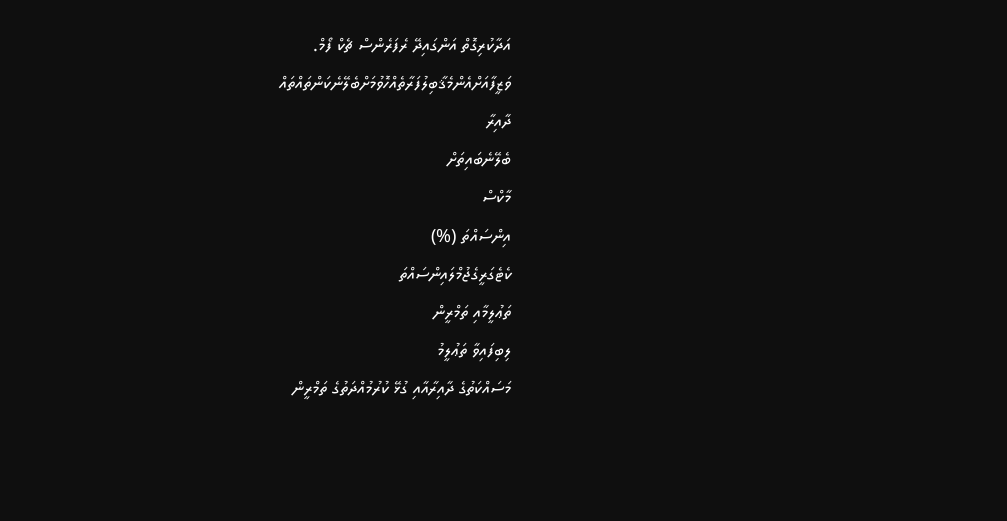އަދާކުރިގޮތް އަންގައިދޭ ރެފަރެންސް ޗެކް ފޯމް.
ވަޒީފާއަށްއެންމެޤާބިލުފަރާތެއްހޮވުމަށްބެލޭނެކަންތައްތައް
ދާއިރާ
ބެލޭނެބައިތަށް
މާކްސް
އިންސައްތަ (%)
ކެޓެގަރީގެޖުމްލައިންސައްތަ
ތަޢުލީމާއި ތަމްރީން
ލިބިފައިވާ ތަޢުލީމު
މަސައްކަތުގެ ދާއިރާއާއި ގުޅޭ ކުރުމުއްދަތުގެ ތަމްރީން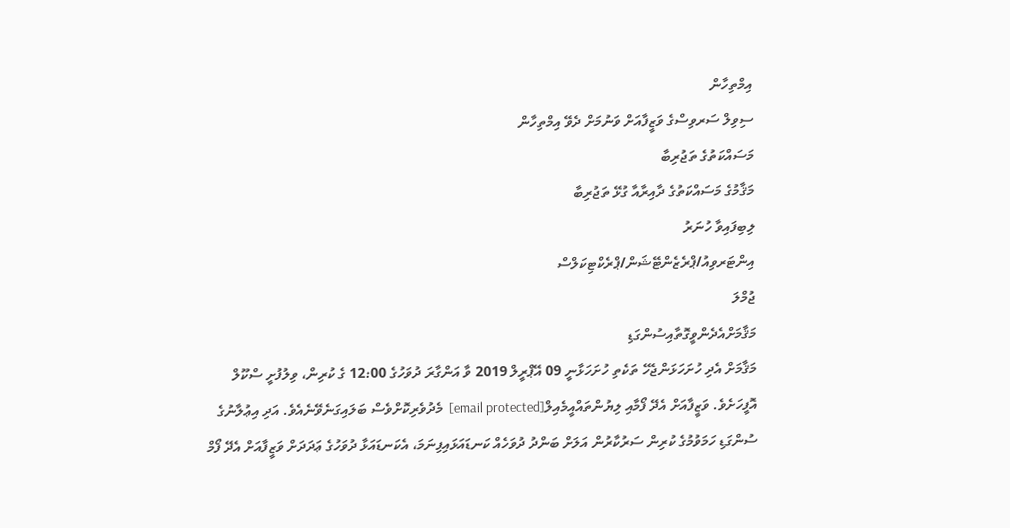އިމްތިހާން
ސިވިލް ސަރވިސްގެ ވަޒީފާއަށް ވަނުމަށް ދެވޭ އިމްތިހާން
މަސައްކަތުގެ ތަޖުރިބާ
މަޤާމުގެ މަސައްކަތުގެ ދާއިރާއާ ގުޅޭ ތަޖުރިބާ
ލިބިފައިވާ ހުނަރު
އިންޓަރވިއު/ޕްރެޒެންޓޭޝަން/ޕްރެކްޓިކަލްސް
ޖުމްލަ
މަޤާމަށްއެދެންވީގޮތާއިސުންގަޑި
މަޤާމަށް އެދި ހުށަހަޅަންޖެހޭ ތަކެތި ހުށަހަޅާނީ 09 އޭޕްރީލް 2019 ވާ އަންގާރަ ދުވަހުގެ 12:00 ގެ ކުރިން، ވިލުފުށީ ސްކޫލް އޮފީހަށެވެ. ވަޒީފާއަށް އެދޭ ފޯމާއި ލިޔުންތައްއީމެއިލް[email protected]  މެދުވެރިކޮށްވެސް ބަލައިގަނެވޭނެއެވެ. އަދި އިޢުލާނުގެ ސުންގަޑި ހަމަވުމުގެ ކުރިން ސަރުކާރުން އަލަށް ބަންދު ދުވަހެއް ކަނޑައަޅައިފިނަމަ، އެކަނޑައަޅާ ދުވަހުގެ ޢަދަދަށް ވަޒީފާއަށް އެދޭ ފޯމް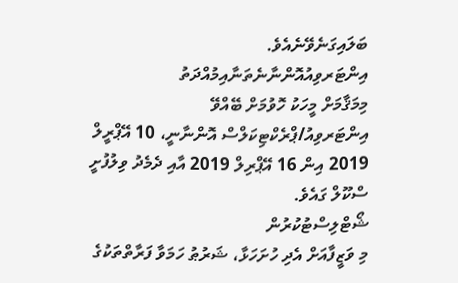ބަލައިގަނެވޭނެއެވެ.
އިންޓަރވިއުއޮންނާނެތަނާއިމުއްދަތު
މިމަޤާމަށް މީހަކު ހޮވުމަށް ބޭއްވޭ އިންޓަރވިއު/ޕްރެކްޓިކަލްސް އޮންނާނީ، 10 އޭޕްރީލް 2019 އިން 16 އޭޕްރިލް 2019 އާއި ދެމެދު ވިލުފުށީ ސްކޫލް ގައެވެ.
ޝޯޓްލިސްޓުކުރުން
މި ވަޒީފާއަށް އެދި ހުށަހަޅާ، ޝަރުޠު ހަމަވާ ފަރާތްތަކުގެ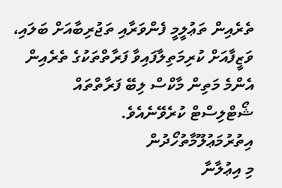ތެރެއިން ތަޢުލީމީ ފެންވަރާއި ތަޖުރިބާއަށް ބަލައި، ވަޒީފާއަށް ކުރިމަތިލާފައިވާ ފަރާތްތަކުގެ ތެރެއިން އެންމެ މަތިން މާކްސް ލިބޭ ފަރާތްތައް ޝޯޓްލިސްޓް ކުރެވޭނެއެވެ.
އިތުރުމަޢުލޫމާތުހޯދުން
މި އިޢުލާނާ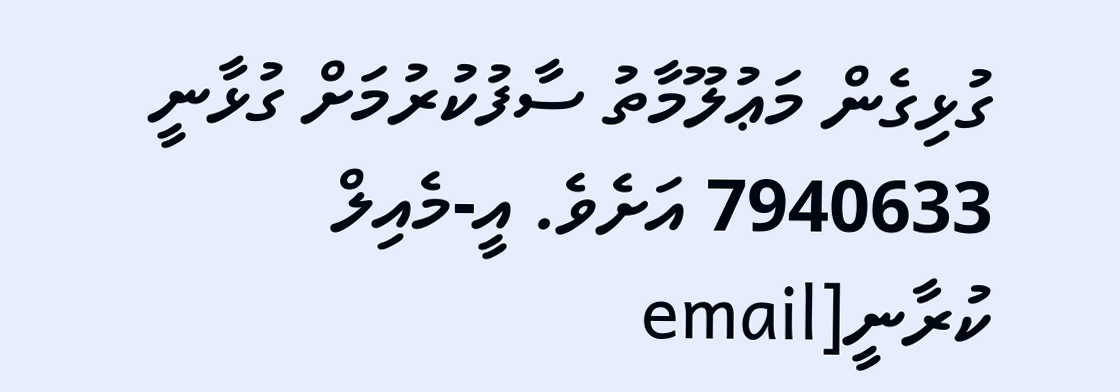ގުޅިގެން މަޢުލޫމާތު ސާފުކުރުމަށް ގުޅާނީ 7940633 އަށެވެ. އީ-މެއިލް ކުރާނީ[email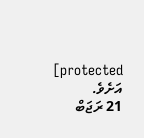protected] އަށެވެ.
21 ރަޖަބް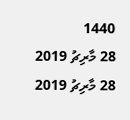1440
28 މާރިޗު 2019
28 މާރިޗު 2019